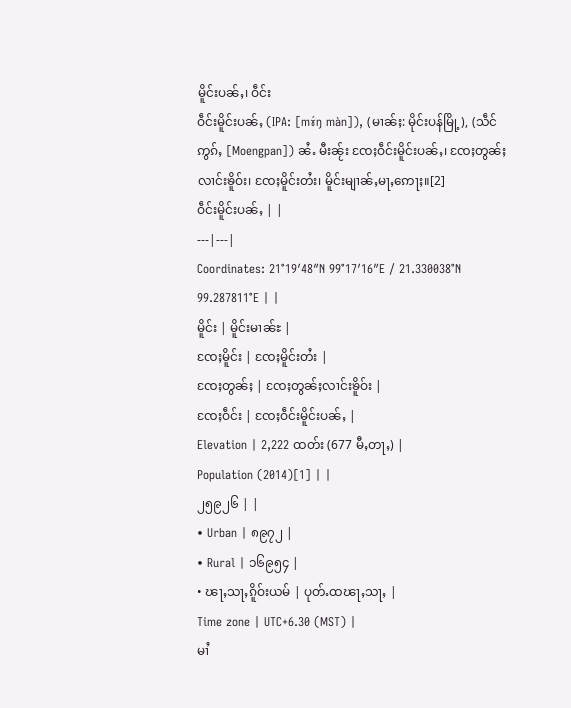မိူင်းပၼ်ႇ၊ ဝဵင်း
ဝဵင်းမိူင်းပၼ်ႇ (IPA: [mɤ́ŋ màn]), (မၢၼ်ႈ: မိုင်းပန်မြို့), (သဵင်ဢွၵ်ႇ [Moengpan]) ၼႆႉ မီးၼႂ်း ၸႄႈဝဵင်းမိူင်းပၼ်ႇ၊ ၸႄႈတွၼ်ႈလၢင်းၶိူဝ်း၊ ၸႄႈမိူင်းတႆး၊ မိူင်းမျၢၼ်ႇမႃႇဢေႃႈ။[2]
ဝဵင်းမိူင်းပၼ်ႇ | |
---|---|
Coordinates: 21°19′48″N 99°17′16″E / 21.330038°N 99.287811°E | |
မိူင်း | မိူင်းမၢၼ်ႊ |
ၸႄႈမိူင်း | ၸႄႈမိူင်းတႆး |
ၸႄႈတွၼ်ႈ | ၸႄႈတွၼ်ႈလၢင်းၶိူဝ်း |
ၸႄႈဝဵင်း | ၸႄႈဝဵင်းမိူင်းပၼ်ႇ |
Elevation | 2,222 ထတ်း (677 မီႇတႃႇ) |
Population (2014)[1] | |
၂၅၉၂၆ | |
• Urban | ၈၉၇၂ |
• Rural | ၁၆၉၅၄ |
• ၽႃႇသႃႇၵိူဝ်းယမ် | ပုတ်ႉထၽႃႇသႃႇ |
Time zone | UTC+6.30 (MST) |
မၢႆ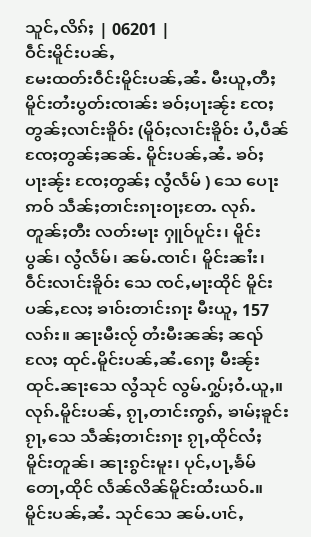သူင်ႇလိၵ်ႈ | 06201 |
ဝဵင်းမိူင်းပၼ်ႇ
မႄးထတ်းဝဵင်းမိူင်းပၼ်ႇၼႆႉ မီးယူႇတီႈ မိူင်းတႆးပွတ်းၸၢၼ်း ၶဝ်ႈပႃးၼႂ်း ၸႄႈတွၼ်ႈလၢင်းၶိူဝ်း (မိူဝ်ႈလၢင်းၶိူဝ်း ပႆႇပဵၼ်ၸႄႈတွၼ်ႈၼၼ်ႉ မိူင်းပၼ်ႇၼႆႉ ၶဝ်ႈပႃးၼႂ်း ၸႄႈတွၼ်ႈ လွႆလႅမ် ) သေ ပေႃးဢဝ် သဵၼ်ႈတၢင်းၵႃးဝႃႈတႄႉ လုၵ်ႉတူၼ်ႈတီး လတ်းမႃး ႁူဝ်ပူင်း၊ မိူင်းပွၼ်၊ လွႆလႅမ်၊ ၼမ်ႉၸၢင်၊ မိူင်းၼၢႆး၊ ဝဵင်းလၢင်းၶိူဝ်း သေ ၸင်ႇမႃးထိုင် မိူင်းပၼ်ႇလႄႈ ၶၢဝ်းတၢင်းၵႃး မီးယူႇ 157 လၵ်း။ ၼႃးမီးလႂ် တႆးမီးၼၼ်ႈ ၼၺ်လႄႈ ထုင်ႉမိူင်းပၼ်ႇၼႆႉၵေႃႈ မီးၼႂ်းထုင်ႉၼႃးသေ လွႆသုင် လွမ်ႉႁွပ်ႈဝႆႉယူႇ။ လုၵ်ႉမိူင်းပၼ်ႇ ၵႂႃႇတၢင်းဢွၵ်ႇ ၶၢမ်ႈၶူင်းၵႂႃႇသေ သဵၼ်ႈတၢင်းၵႃး ၵႂႃႇထိုင်လႆႈ မိူင်းတူၼ်၊ ၼႃးၵွင်းမူး၊ ပုင်ႇပႃႇၶႅမ် တေႃႇထိုင် လႅၼ်လိၼ်မိူင်းထႆးယဝ်ႉ။ မိူင်းပၼ်ႇၼႆႉ သုင်သေ ၼမ်ႉပၢင်ႇ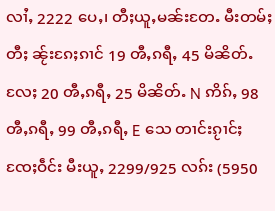လၢႆႇ 2222 ပေႇ၊ တီႈယူႇမၼ်းတႄႉ မီးတမ်ႈတီႈ ၼႂ်းၵႄႈၵၢင် 19 ၻီႇၵရီႇ 45 မိၼိတ်ႉလႄႈ 20 ၻီႇၵရီႇ 25 မိၼိတ်ႉ N ဢိၵ်ႇ 98 ၻီႇၵရီႇ 99 ၻီႇၵရီႇ E သေ တၢင်းၵႂၢင်ႈၸႄႈဝဵင်း မီးယူႇ 2299/925 လၵ်း (5950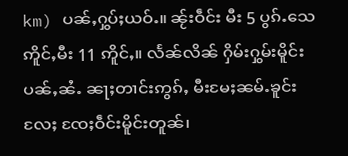km) ပၼ်ႇႁွပ်ႈယဝ်ႉ။ ၼႂ်းဝဵင်း မီး 5 ပွၵ်ႉသေ ဢိူင်ႇမီး 11 ဢိူင်ႇ။ လႅၼ်လိၼ် ႁိမ်းႁွမ်းမိူင်းပၼ်ႇၼႆႉ ၼႃႈတၢင်းဢွၵ်ႇ မီးမႄႈၼမ်ႉၶူင်း လႄႈ ၸႄႈဝဵင်းမိူင်းတူၼ်၊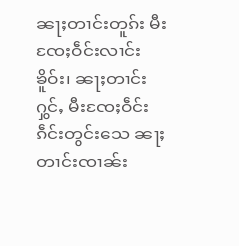ၼႃႈတၢင်းတူၵ်း မီးၸႄႈဝဵင်းလၢင်းၶိူဝ်း၊ ၼႃႈတၢင်းႁွင်ႇ မီးၸႄႈဝဵင်းၵဵင်းတွင်းသေ ၼႃႈတၢင်းၸၢၼ်း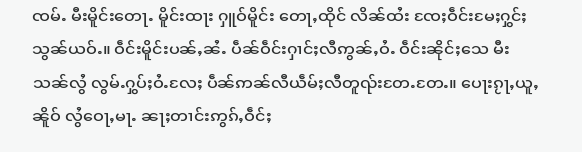ၸမ်ႉ မီးမိူင်းတေႃႉ မိူင်းထႃး ႁူဝ်မိူင်း တေႃႇထိုင် လိၼ်ထႆး ၸႄႈဝဵင်းမႄႈႁွင်ႈသွၼ်ယဝ်ႉ။ ဝဵင်းမိူင်းပၼ်ႇၼႆႉ ပဵၼ်ဝဵင်းႁၢင်ႈလီဢွၼ်ႇဝႆႉ ဝဵင်းၼိုင်ႈသေ မီးသၼ်လွႆ လွမ်ႉႁွပ်ႈဝႆႉလႄႈ ပဵၼ်ဢၼ်လီယဵမ်ႈလီတူၺ်းတႄႉတႄႉ။ ပေႃးၵႂႃႇယူႇၼိူဝ် လွႆဝေႃႇမႃႉ ၼႃႈတၢင်းဢွၵ်ႇဝဵင်ႈ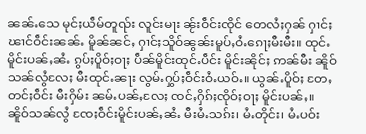ၼၼ်ႉသေ မုင်ႈယဵမ်တူၺ်း လူင်းမႃး ၼႂ်းဝဵင်းၸိုင် တေလႆႈႁၼ် ႁၢင်ႈၽၢင်ဝဵင်းၼၼ်ႉ မိူၼ်ၼင်ႇ ႁၢင်ႈသိူဝ်ၼွၼ်းမူပ်ႇဝႆႉၵေႃႈမီးမီး။ ထုင်ႉမိူင်းပၼ်ႇၼႆႉ ၵွပ်ႈပိူဝ်ႈဝႃႈ ပဵၼ်မိူင်းထုင်ႉပဵင်း မိူင်းၼိုင်ႈ ဢၼ်မီး ၼိူဝ်သၼ်လွႆလႄႈ မီးထုင်ႉၼႃး လွမ်ႉႁွပ်ႈဝဵင်းဝႆႉယဝ်ႉ။ ယွၼ်ႉပိူဝ်ႈ တႄႇတင်ႈဝဵင်း မီးႁိမ်း ၼမ်ႉပၼ်ႇလႄႈ ၸင်ႇႁိၵ်ႈၸိုဝ်ႈဝႃႈ မိူင်းပၼ်ႇ။
ၼိူဝ်သၼ်လွႆ ၸႄႈဝဵင်းမိူင်းပၼ်ႇၼႆႉ မီးမႆႉသၵ်း၊ မႆႉတိုင်း၊ မႆႉပဝ်း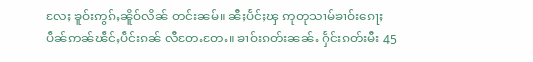လႄႈ ၶူဝ်းဢွၵ်ႇၼိူဝ်လိၼ် တင်းၼမ်။ ၼီႈပႅင်ႈၾ ဢုတုသၢမ်ၶၢဝ်းၵေႃႈ ပဵၼ်ဢၼ်ၽဵင်ႇပဵင်းၵၼ် လီတႄႉတႄႉ။ ၶၢဝ်းၵတ်းၼၼ်ႉ ႁႅင်းၵတ်းမီး 45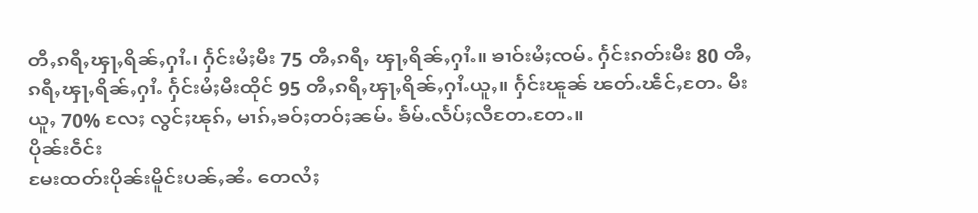တီႇၵရီႇၾႃႇရိၼ်ႇႁၢႆႉ၊ ႁႅင်းမႆႈမီး 75 ၻီႇၵရီႇ ၾႃႇရိၼ်ႇႁၢႆႉ။ ၶၢဝ်းမႆႈၸမ်ႉ ႁႅင်းၵတ်းမီး 80 ၻီႇၵရီႇၾႃႇရိၼ်ႇႁၢႆႉ ႁႅင်းမႆႈမီးထိုင် 95 ၻီႇၵရီႇၾႃႇရိၼ်ႇႁၢႆႉယူႇ။ ႁႅင်းၽူၼ် ၽတ်ႉၽဵင်ႇတႄႉ မီးယူႇ 70% လႄႈ လွင်ႈၽုၵ်ႇ မၢၵ်ႇၶဝ်ႈတဝ်ႈၼမ်ႉ ၶႅမ်ႉလႅပ်ႈလီတႄႉတႄႉ။
ပိုၼ်းဝဵင်း
မႄးထတ်းပိုၼ်းမိူင်းပၼ်ႇၼႆႉ တေလႆႈ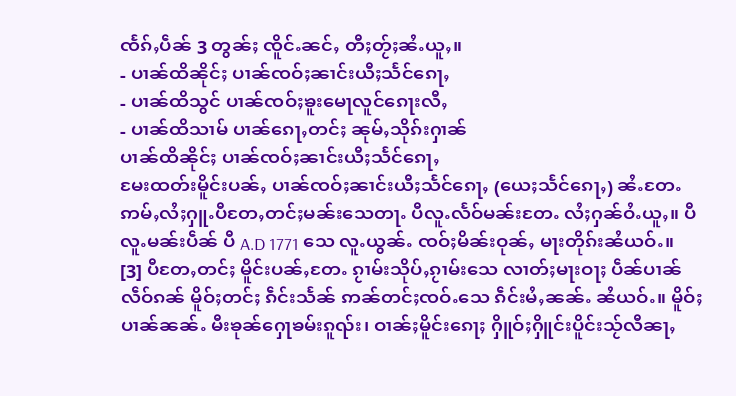ၸႅၵ်ႇပဵၼ် 3 တွၼ်ႈ ၸိူင်ႉၼင်ႇ တီႈတႂ်ႈၼႆႉယူႇ။
- ပၢၼ်ထိၼိုင်ႈ ပၢၼ်ၸဝ်ႈၼၢင်းယီႈသႅင်ၵေႃႇ
- ပၢၼ်ထိသွင် ပၢၼ်ၸဝ်ႈၶူးမေႃလူင်ၵေႃးလီႇ
- ပၢၼ်ထိသၢမ် ပၢၼ်ၵေႃႇတင်ႈ ၼုမ်ႇသိုၵ်းႁၢၼ်
ပၢၼ်ထိၼိုင်ႈ ပၢၼ်ၸဝ်ႈၼၢင်းယီႈသႅင်ၵေႃႇ
မႄးထတ်းမိူင်းပၼ်ႇ ပၢၼ်ၸဝ်ႈၼၢင်းယီႈသႅင်ၵေႃႇ (ယေႈသႅင်ၵေႃႇ) ၼႆႉတႄႉ ဢမ်ႇလႆႈႁူႉပီတႄႇတင်ႈမၼ်းသေတႃႉ ပီလူႉလႅဝ်မၼ်းတႄႉ လႆႈႁၼ်ဝႆႉယူႇ။ ပီလူႉမၼ်းပဵၼ် ပီ A.D 1771 သေ လူႉယွၼ်ႉ ၸဝ်ႈမိၼ်းဝုၼ်ႇ မႃးတိုၵ်းၼႆယဝ်ႉ။ [3] ပီတႄႇတင်ႈ မိူင်းပၼ်ႇတႄႉ ၵႂၢမ်းသိုပ်ႇၵႂၢမ်းသေ လၢတ်ႈမႃးဝႃႈ ပဵၼ်ပၢၼ်လဵဝ်ၵၼ် မိူဝ်ႈတင်ႈ ၵဵင်းသႅၼ် ဢၼ်တင်ႈၸဝ်ႉသေ ၵဵင်းမႆႇၼၼ်ႉ ၼႆယဝ်ႉ။ မိူဝ်ႈပၢၼ်ၼၼ်ႉ မီးၶုၼ်ႁေႃၶမ်းၵူၺ်း၊ ဝၢၼ်ႈမိူင်းၵေႃႈ ႁိူဝ်ႈႁိူင်းပိူင်းသႂ်လီၼႃႇ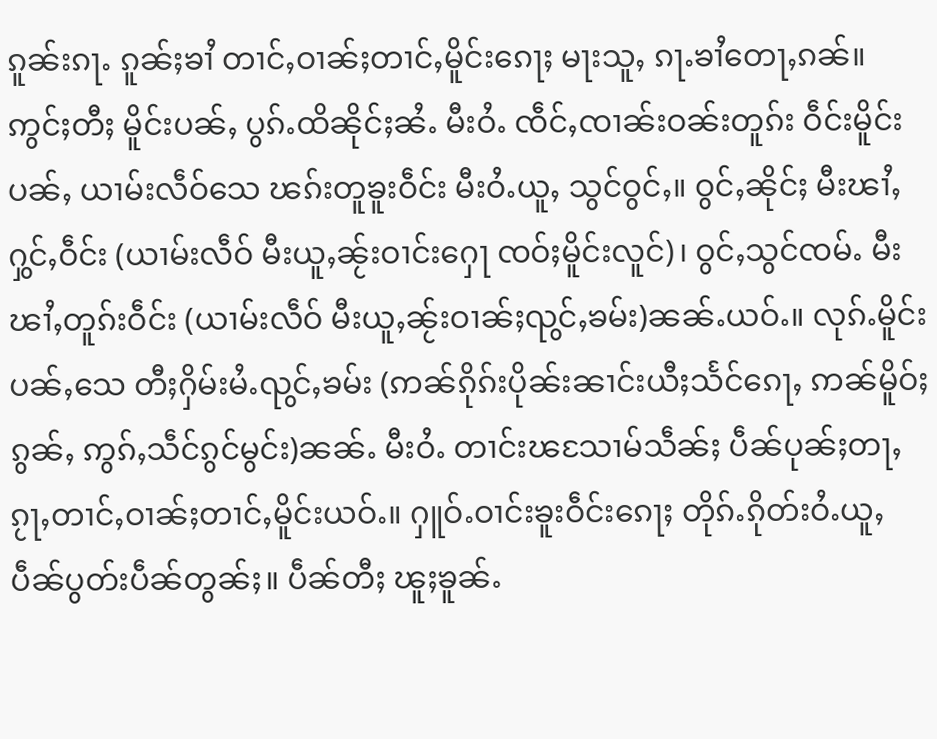ၵူၼ်းၵႃႉ ၵူၼ်ႈၶၢႆ တၢင်ႇဝၢၼ်ႈတၢင်ႇမိူင်းၵေႃႈ မႃးသူႇ ၵႃႉၶၢႆတေႃႇၵၼ်။ ဢွင်ႈတီႈ မိူင်းပၼ်ႇ ပွၵ်ႉထိၼိုင်ႈၼႆႉ မီးဝႆႉ ၸဵင်ႇၸၢၼ်းဝၼ်းတူၵ်း ဝဵင်းမိူင်းပၼ်ႇ ယၢမ်းလဵဝ်သေ ၽၵ်းတူၶူးဝဵင်း မီးဝႆႉယူႇ သွင်ဝွင်ႇ။ ဝွင်ႇၼိုင်ႈ မီးၽၢႆႇႁွင်ႇဝဵင်း (ယၢမ်းလဵဝ် မီးယူႇၼႂ်းဝၢင်းႁေႃ ၸဝ်ႈမိူင်းလူင်)၊ ဝွင်ႇသွင်ၸမ်ႉ မီးၽၢႆႇတူၵ်းဝဵင်း (ယၢမ်းလဵဝ် မီးယူႇၼႂ်းဝၢၼ်ႈၺွင်ႇၶမ်း)ၼၼ်ႉယဝ်ႉ။ လုၵ်ႉမိူင်းပၼ်ႇသေ တီႈႁိမ်းမႆႉၺွင်ႇၶမ်း (ဢၼ်ၵိုၵ်းပိုၼ်းၼၢင်းယီႈသႅင်ၵေႃႇ ဢၼ်မိူဝ်ႈၵွၼ်ႇ ဢွၵ်ႇသဵင်ၵွင်မွင်း)ၼၼ်ႉ မီးဝႆႉ တၢင်းၽသႄၢမ်သဵၼ်ႈ ပဵၼ်ပုၼ်ႈတႃႇ ၵႂႃႇတၢင်ႇဝၢၼ်ႈတၢင်ႇမိူင်းယဝ်ႉ။ ႁူဝ်ႉဝၢင်းၶူးဝဵင်းၵေႃႈ တိုၵ်ႉၵိုတ်းဝႆႉယူႇ ပဵၼ်ပွတ်းပဵၼ်တွၼ်ႈ။ ပဵၼ်တီႈ ၽူႈၶူၼ်ႉ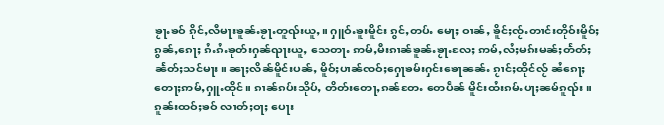ၶႂႃႉၶဝ် ၵိုင်ႇလီမႃးၶူၼ်ႉၶႂႃႉတူၺ်းယူႇ။ ႁူဝ်ႉၶူးမိူင်း ၵွင်ႇတပ်ႉ မေႃႈ ဝၢၼ်ႇ ၶိူင်ႈၸႂ်ႉတၢင်းတိုဝ်းမိူဝ်ႈၵွၼ်ႇၵေႃႈ ၵႆႉၵႆႉၶုတ်းႁၼ်ၺႃးယူႇ သေတႃႉ ဢမ်ႇမီးၵၢၼ်ၶူၼ်ႉၶႂႃႉလႄႈ ဢမ်ႇလႆႈမၵ်းမၼ်ႈတႅတ်ႈၼႅတ်ႈသင်မႃး။ ၼႃႈလိၼ်မိူင်းပၼ်ႇ မိူဝ်ႈပၢၼ်ၸဝ်ႈႁေႃၶမ်းႁင်းၶေႃၼၼ်ႉ ၵႂၢင်ႈထိုင်လႂ် ၼႆၵေႃႈ တေႃႈဢမ်ႇႁူႉထိုင်။ ၵၢၼ်ၵပ်းသိုပ်ႇ တိတ်းတေႃႇၵၼ်တႄႉ တေပဵၼ် မိူင်းထႆးၵမ်ႉပႃႈၼမ်ၵူၺ်း။ ၵူၼ်းထဝ်ႈၶဝ် လၢတ်ႈဝႃႈ ပေႃး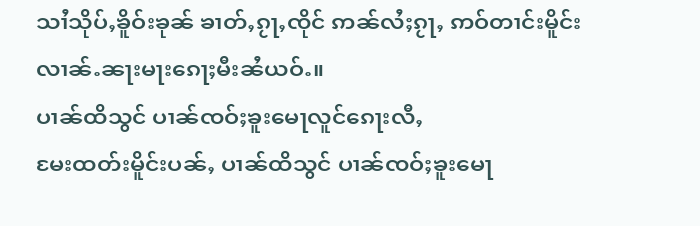သၢႆသိုပ်ႇၶိူဝ်းၶုၼ် ၶၢတ်ႇၵႂႃႇၸိုင် ဢၼ်လႆႈၵႂႃႇ ဢဝ်တၢင်းမိူင်းလၢၼ်ႉၼႃးမႃးၵေႃႈမီးၼႆယဝ်ႉ။
ပၢၼ်ထိသွင် ပၢၼ်ၸဝ်ႈၶူးမေႃလူင်ၵေႃးလီႇ
မႄးထတ်းမိူင်းပၼ်ႇ ပၢၼ်ထိသွင် ပၢၼ်ၸဝ်ႈၶူးမေႃ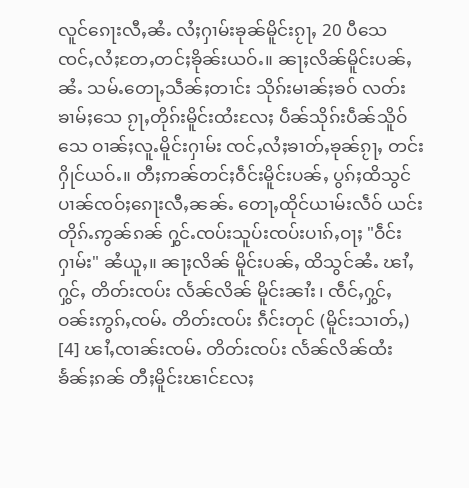လူင်ၵေႃးလီႇၼႆႉ လႆႈႁၢမ်းၶုၼ်မိူင်းၵႂႃႇ 20 ပီသေ ၸင်ႇလႆႈတႄႇတင်ႈၶိုၼ်းယဝ်ႉ။ ၼႃႈလိၼ်မိူင်းပၼ်ႇၼႆႉ သမ်ႉတေႃႇသဵၼ်ႈတၢင်း သိုၵ်းမၢၼ်ႈၶဝ် လတ်းၶၢမ်ႈသေ ၵႂႃႇတိုၵ်းမိူင်းထႆးလႄႈ ပဵၼ်သိုၵ်းပဵၼ်သိူဝ်သေ ဝၢၼ်ႈလူႉမိူင်းႁၢမ်း ၸင်ႇလႆႈၶၢတ်ႇၶုၼ်ၵႂႃႇ တင်းႁိုင်ယဝ်ႉ။ တီႈဢၼ်တင်ႈဝဵင်းမိူင်းပၼ်ႇ ပွၵ်ႈထိသွင် ပၢၼ်ၸဝ်ႈၵေႃးလီႇၼၼ်ႉ တေႃႇထိုင်ယၢမ်းလဵဝ် ယင်းတိုၵ်ႉဢွၼ်ၵၼ် ႁွင်ႉၸပ်းသူပ်းၸပ်းပၢၵ်ႇဝႃႈ "ဝဵင်းႁၢမ်း" ၼႆယူႇ။ ၼႃႈလိၼ် မိူင်းပၼ်ႇ ထိသွင်ၼႆႉ ၽၢႆႇႁွင်ႇ တိတ်းၸပ်း လႅၼ်လိၼ် မိူင်းၼၢႆး၊ ၸဵင်ႇႁွင်ႇဝၼ်းဢွၵ်ႇၸမ်ႉ တိတ်းၸပ်း ၵဵင်းတုင် (မိူင်းသၢတ်ႇ) [4] ၽၢႆႇၸၢၼ်းၸမ်ႉ တိတ်းၸပ်း လႅၼ်လိၼ်ထႆး ၶႅၼ်ႈၵၼ် တီႈမိူင်းၽၢင်လႄႈ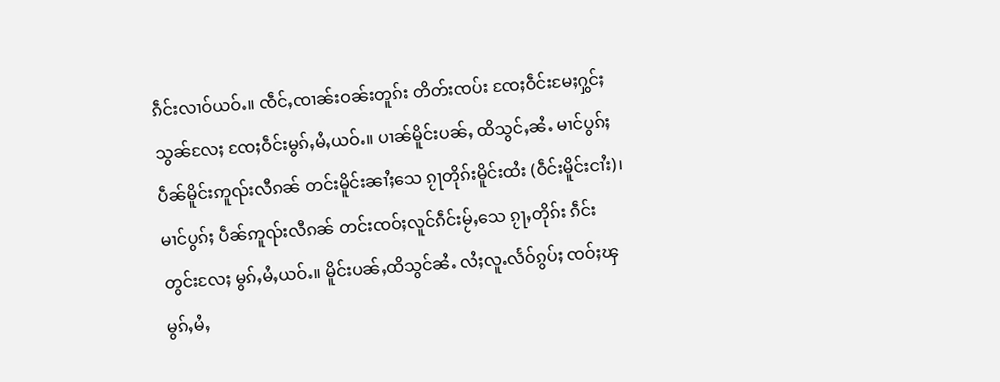ၵဵင်းလၢဝ်ယဝ်ႉ။ ၸဵင်ႇၸၢၼ်းဝၼ်းတူၵ်း တိတ်းၸပ်း ၸႄႈဝဵင်းမႄႈႁွင်ႈသွၼ်လႄႈ ၸႄႈဝဵင်းမွၵ်ႇမႆႇယဝ်ႉ။ ပၢၼ်မိူင်းပၼ်ႇ ထိသွင်ႇၼႆႉ မၢင်ပွၵ်ႈ ပဵၼ်မိူင်းဢူၺ်းလီၵၼ် တင်းမိူင်းၼၢႆႈသေ ၵႂႃတိုၵ်းမိူင်းထႆး (ဝဵင်းမိူင်းငၢႆး)၊ မၢင်ပွၵ်ႈ ပဵၼ်ဢူၺ်းလီၵၼ် တင်းၸဝ်ႈလူင်ၵဵင်းမႂ်ႇသေ ၵႂႃႇတိုၵ်း ၵဵင်းတွင်းလႄႈ မွၵ်ႇမႆႇယဝ်ႉ။ မိူင်းပၼ်ႇထိသွင်ၼႆႉ လႆႈလူႉလႅဝ်ၵွပ်ႈ ၸဝ်ႈၾမွၵ်ႇမႆႇ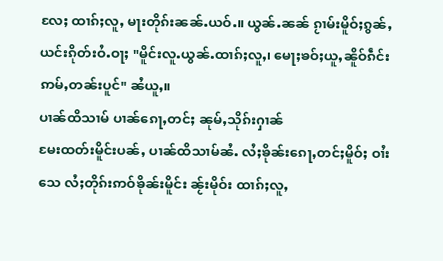လႄႈ ထၢၵ်ႈလူႇ မႃးတိုၵ်းၼၼ်ႉယဝ်ႉ။ ယွၼ်ႉၼၼ် ၵႂၢမ်းမိူဝ်ႈၵွၼ်ႇ ယင်းၵိုတ်းဝႆႉဝႃႈ "မိူင်းလူႉယွၼ်ႉထၢၵ်ႈလူႇ၊ မေႃႈၶဝ်ႈယူႇၼိူဝ်ၵဵင်း ဢမ်ႇတၼ်းပူင်" ၼႆယူႇ။
ပၢၼ်ထိသၢမ် ပၢၼ်ၵေႃႇတင်ႈ ၼုမ်ႇသိုၵ်းႁၢၼ်
မႄးထတ်းမိူင်းပၼ်ႇ ပၢၼ်ထိသၢမ်ၼႆႉ လႆႈၶိုၼ်းၵေႃႇတင်ႈမိူဝ်ႈ ဝၢႆးသေ လႆႈတိုၵ်းဢဝ်ၶိုၼ်းမိူင်း ၼႂ်းမိုဝ်း ထၢၵ်ႈလူႇ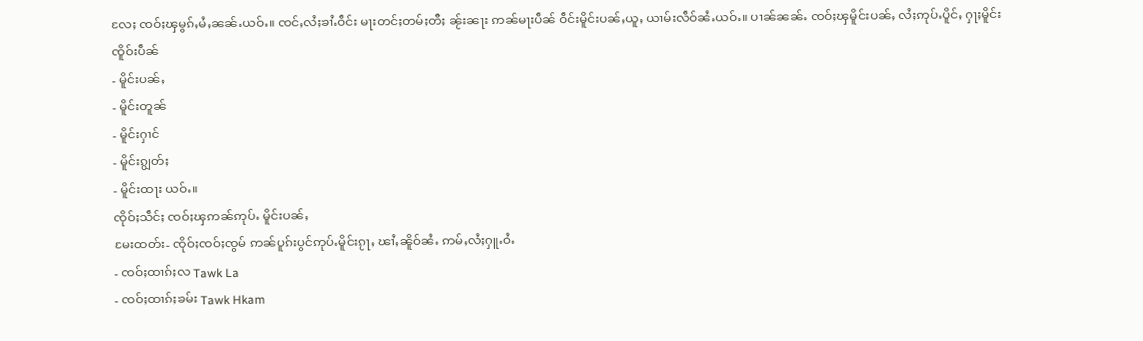လႄႈ ၸဝ်ႈၾမွၵ်ႇမႆႇၼၼ်ႉယဝ်ႉ။ ၸင်ႇလႆႈၶၢႆႉဝဵင်း မႃးတင်ႈတမ်ႈတီႈ ၼႂ်းၼႃး ဢၼ်မႃးပဵၼ် ဝဵင်းမိူင်းပၼ်ႇယူႇ ယၢမ်းလဵဝ်ၼႆႉယဝ်ႉ။ ပၢၼ်ၼၼ်ႉ ၸဝ်ႈၾမိူင်းပၼ်ႇ လႆႈဢုပ်ႉပိူင်ႇ ႁႃႈမိူင်း ၸိူဝ်းပဵၼ်
- မိူင်းပၼ်ႇ
- မိူင်းတူၼ်
- မိူင်းႁၢင်
- မိူင်းၵျွတ်ႈ
- မိူင်းထႃး ယဝ်ႉ။
ၸိုဝ်ႈသဵင်ႈ ၸဝ်ႈၾဢၼ်ဢုပ်ႉ မိူင်းပၼ်ႇ
မႄးထတ်း- ၸိုဝ်ႈၸဝ်ႈၸွမ် ဢၼ်ပူၵ်းပွင်ဢုပ်ႉမိူင်းၵႂႃႇ ၽၢႆႇၼိူဝ်ၼႆႉ ဢမ်ႇလႆႈႁူႉဝႆႉ
- ၸဝ်ႈထၢၵ်ႈလ Tawk La
- ၸဝ်ႈထၢၵ်ႈၶမ်း Tawk Hkam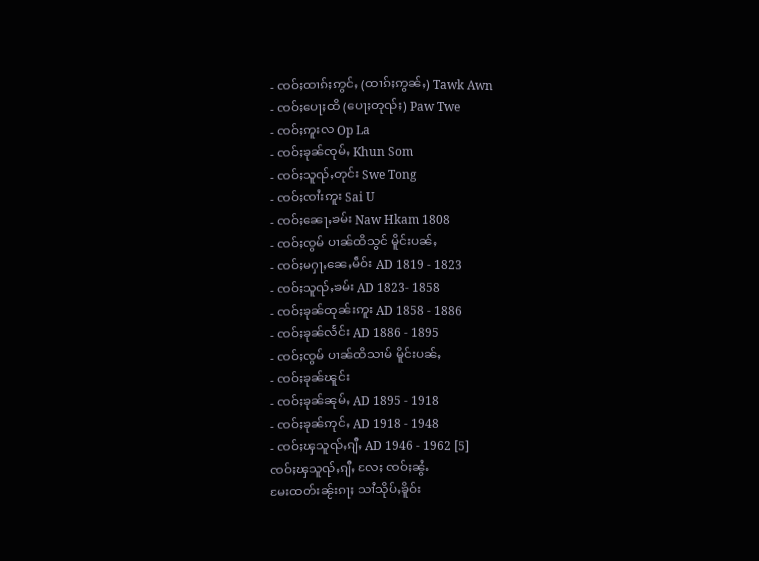- ၸဝ်ႈထၢၵ်ႈဢွင်ႇ (ထၢၵ်ႈဢွၼ်ႇ) Tawk Awn
- ၸဝ်ႈပေႃႈထိ (ပေႃႈတုၺ်ႈ) Paw Twe
- ၸဝ်ႈဢူးလ Op La
- ၸဝ်ႈၶုၼ်ၸုမ်ႇ Khun Som
- ၸဝ်ႈသူၺ်ႇတုင်း Swe Tong
- ၸဝ်ႈၸၢႆးဢူး Sai U
- ၸဝ်ႈၼေႃႇၶမ်း Naw Hkam 1808
- ၸဝ်ႈၸွမ် ပၢၼ်ထိသွင် မိူင်းပၼ်ႇ
- ၸဝ်ႈမႁႃႇၼေႇမဵဝ်း AD 1819 - 1823
- ၸဝ်ႈသူၺ်ႇၶမ်း AD 1823- 1858
- ၸဝ်ႈၶုၼ်ထုၼ်းဢူး AD 1858 - 1886
- ၸဝ်ႈၶုၼ်လႅင်း AD 1886 - 1895
- ၸဝ်ႈၸွမ် ပၢၼ်ထိသၢမ် မိူင်းပၼ်ႇ
- ၸဝ်ႈၶုၼ်ၽူင်း
- ၸဝ်ႈၶုၼ်ၼုမ်ႇ AD 1895 - 1918
- ၸဝ်ႈၶုၼ်ဢုင်ႇ AD 1918 - 1948
- ၸဝ်ႈၾသူၺ်ႇၵျီႇ AD 1946 - 1962 [5]
ၸဝ်ႈၾသူၺ်ႇၵျီႇ လႄႈ ၸဝ်ႈၼွႆႉ
မႄးထတ်းၼႂ်းၵႃႈ သၢႆသိုပ်ႇၶိူဝ်း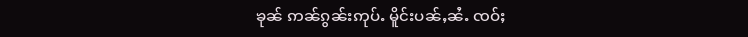ၶုၼ် ဢၼ်ၵွၼ်းဢုပ်ႉ မိူင်းပၼ်ႇၼႆႉ ၸဝ်ႈ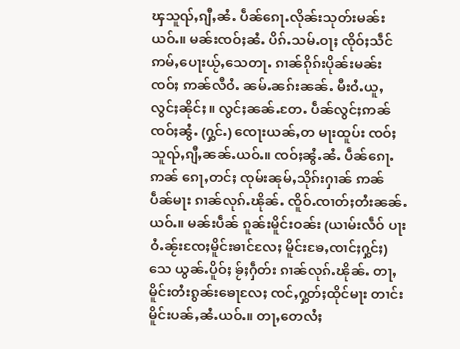ၾသူၺ်ႇၵျီႇၼႆႉ ပဵၼ်ၵေႃႉလိုၼ်းသုတ်းမၼ်းယဝ်ႉ။ မၼ်းၸဝ်ႈၼႆႉ ပိၵ်ႉသမ်ႉဝႃႈ ၸိုဝ်ႈသဵင် ဢမ်ႇပေႃးယႂ်ႇသေတႃႉ ၵၢၼ်ၵိုၵ်းပိုၼ်းမၼ်းၸဝ်ႈ ဢၼ်လီဝႆႉ ၼမ်ႉၼၵ်းၼၼ်ႉ မီးဝႆႉယူႇ လွင်ႈၼိုင်ႈ။ လွင်ႈၼၼ်ႉတႄႉ ပဵၼ်လွင်ႈဢၼ် ၸဝ်ႈၼွႆႉ (ႁွင်ႉ) ၸေႃးယၼ်ႇတ မႃးထူပ်း ၸဝ်ႈသူၺ်ႇၵျီႇၼၼ်ႉယဝ်ႉ။ ၸဝ်ႈၼွႆႉၼႆႉ ပဵၼ်ၵေႃႉဢၼ် ၵေႃႇတင်ႈ ၸုမ်းၼုမ်ႇသိုၵ်းႁၢၼ် ဢၼ်ပဵၼ်မႃး ၵၢၼ်လုၵ်ႉၽိုၼ်ႉ ၸိူဝ်ႉၸၢတ်ႈတႆးၼၼ်ႉယဝ်ႉ။ မၼ်းပဵၼ် ၵူၼ်းမိူင်းဝၼ်း (ယၢမ်းလဵဝ် ပႃးဝႆႉၼႂ်းၸႄႈမိူင်းၶၢင်လႄႈ မိူင်းၶႄႇၸၢင်ႈႁွင်ႈ)သေ ယွၼ်ႉပိူဝ်ႈ ၶႂ်ႈႁဵတ်း ၵၢၼ်လုၵ်ႉၽိုၼ်ႉ တႃႇမိူင်းတႆးၵွၼ်းၶေႃလႄႈ ၸင်ႇႁွတ်ႈထိုင်မႃး တၢင်းမိူင်းပၼ်ႇၼႆႉယဝ်ႉ။ တႃႇတေလႆႈ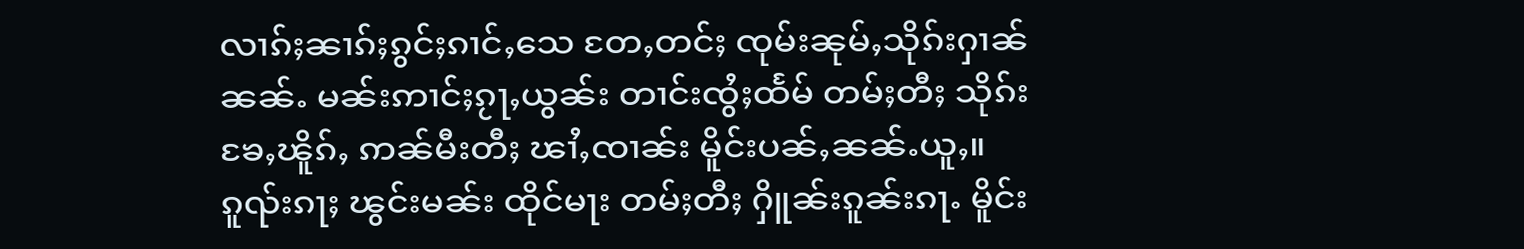လၢၵ်ႈၼၢၵ်ႈၵွင်ႈၵၢင်ႇသေ တႄႇတင်ႈ ၸုမ်းၼုမ်ႇသိုၵ်းႁၢၼ်ၼၼ်ႉ မၼ်းဢၢင်ႈၵႂႃႇယွၼ်း တၢင်းၸွႆႈထႅမ် တမ်ႈတီႈ သိုၵ်းၶႄႇၽိူၵ်ႇ ဢၼ်မီးတီႈ ၽၢႆႇၸၢၼ်း မိူင်းပၼ်ႇၼၼ်ႉယူႇ။ ၵူၺ်းၵႃႈ ၽွင်းမၼ်း ထိုင်မႃး တမ်ႈတီႈ ႁိူၼ်းၵူၼ်းၵႃႉ မိူင်း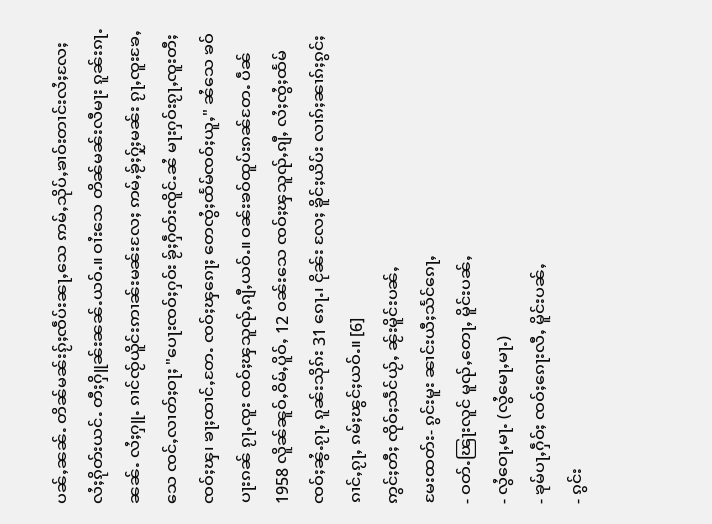ပၼ်ႇၼၼ်ႉ တိၼ်မၼ်းၵႂ်ႈၸဵပ်းၼႃႇသေ ဢမ်ႇသိုပ်ႇၶၢဝ်းတၢင်းလႆႈလႄႈ လႆႈၵိုတ်းယင်ႉ တီႈႁိူၼ်းၼၼ်ႉယဝ်ႉ။ ဝၢႆးသေ တိၼ်မၼ်းလီမႃး ၵူၼ်းၵႃႉၼၼ်ႉ လႆႈႁူႉ ၵၢင်ၸႂ်ယိူင်းဢၢၼ်းမၼ်းလႄႈ ဢမ်ႇၶႂ်ႈႁႂ်ႈမၼ်း ၵႂႃႇၸူးၶႄႇသေ ၸင်ႇလၢတ်ႈဝႃႈ "ပေႃးၸဝ်ႈႁဝ်း ၶႂ်ႈႁဵတ်းၸိူင်ႉၼႆ မႃးႁဝ်းၵႂႃႇၸူးတီႈ ၸဝ်ႈၾ၊ ၶႃႈထၢင်ႇတႄႉ ၸဝ်ႈၾၵေႃႈ တေၸွႆႈထႅမ်ၸဝ်ႈယူႇ" ၼႆသေ ၶဝ်ပႃးၵၼ် ၵႂႃႇၸူး ၸဝ်ႈၾသူၺ်ႇၵျီႇယဝ်ႉ။ ဝၼ်းၶဝ်ထူပ်းၵၼ်တႄႉ ပဵၼ် 1958 လိူၼ်ၼူဝ်ႇဝိမ်ႇပိူဝ်ႇ 12 ဝၼ်းသေ ၸဝ်ႈၾသူၺ်ႇၵျီႇ လႆႈၸွႆႈထႅမ် ၸဝ်ႈၼွႆႉၵႂႃႇ ၵူၼ်းသိုၵ်း 31 ၵေႃႉ၊ ငိုၼ်း လႄႈ ၶိူင်ႈယိပ်း လၢၵ်ႈၼၢၵ်ႈၵွင်ႈၵၢင်ႇၵႂႃႇ ၵမ်ႈၽွင်ႈယဝ်ႉ။ [6]
ဢွင်ႈတီႈ ၸိုဝ်ႈသဵင်ယႂ်ႇ ၼႂ်းမိူင်းပၼ်ႇ
မႄးထတ်း- ၵွင်းမူး ၼၢင်းယီႈသႅင်ၵေႃႇ
- ဝတ်ႉၽြႃးလူင် မူၺ်ႇတေႃႇ မိူင်းပၼ်ႇ
- လွႆဝေႃႇမႃႉ (လွႆမေႃႇမႃႉ)
- ၶုမ်ပႃႇႁဵဝ်ႈ ၸဝ်ႈၵေႃးလီႇ မိူင်းပၼ်ႇ
- ၵွင်း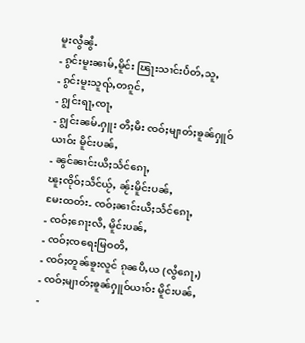မူးလွႆၼွႆႉ
- ၵွင်းမူးၼၢမ်ႇမိူင်း ၽြႃးသၢင်းပႅတ်ႇသူႇ
- ၵွင်းမူးသူၺ်ႇတၵူင်ႇ
- ၵျွင်းရႃႇၸႃႇ
- ၵျွင်းၼမ်ႉႁူး တီႈမီး ၸဝ်ႈမျၢတ်ႈၶူၼ်ႁူဝ်ယၢဝ်း မိူင်းပၼ်ႇ
- ၼွင်ၼၢင်းယီႈသႅင်ၵေႃႇ
ၽူႈၸိုဝ်ႈသဵင်ယႂ်ႇ ၼႂ်းမိူင်းပၼ်ႇ
မႄးထတ်း- ၸဝ်ႈၼၢင်းယီႈသႅင်ၵေႃႇ
- ၸဝ်ႈၵေႃးလီႇ မိူင်းပၼ်ႇ
- ၸဝ်ႈၸရေးမြဝတီႇ
- ၸဝ်ႈတူၼ်ၶူးလူင် ၵုၼပီႇယ (လွႆၵေႃႇ)
- ၸဝ်ႈမျၢတ်ႈၶူၼ်ႁူဝ်ယၢဝ်း မိူင်းပၼ်ႇ
-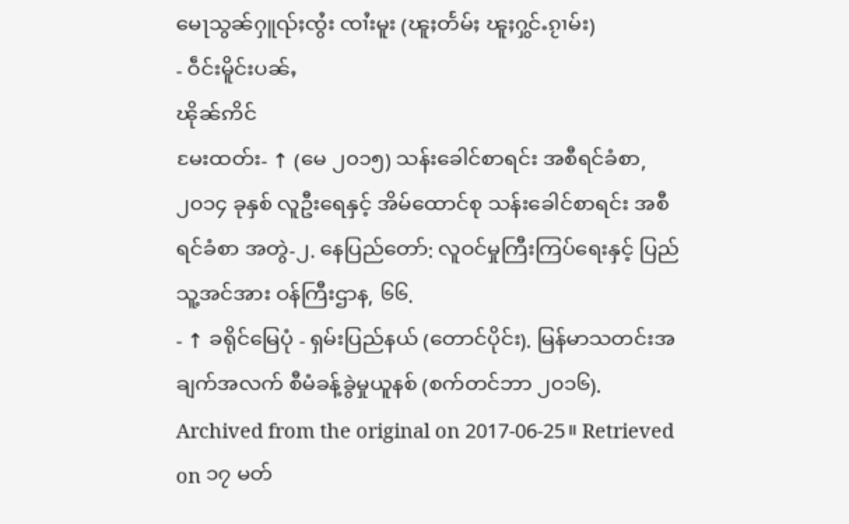မေႃသွၼ်ႁူၺ်ႈၸွႆး ၸၢႆးမူး (ၽူႈတႅမ်ႈ ၽူႈႁွင်ႉၵႂၢမ်း)
- ဝဵင်းမိူင်းပၼ်ႇ
ၽိုၼ်ဢိင်
မႄးထတ်း- ↑ (မေ ၂၀၁၅) သန်းခေါင်စာရင်း အစီရင်ခံစာ, ၂၀၁၄ ခုနှစ် လူဦးရေနှင့် အိမ်ထောင်စု သန်းခေါင်စာရင်း အစီရင်ခံစာ အတွဲ-၂. နေပြည်တော်: လူဝင်မှုကြီးကြပ်ရေးနှင့် ပြည်သူ့အင်အား ဝန်ကြီးဌာန, ၆၆.
- ↑ ခရိုင်မြေပုံ - ရှမ်းပြည်နယ် (တောင်ပိုင်း). မြန်မာသတင်းအချက်အလက် စီမံခန့်ခွဲမှုယူနစ် (စက်တင်ဘာ ၂၀၁၆). Archived from the original on 2017-06-25။ Retrieved on ၁၇ မတ်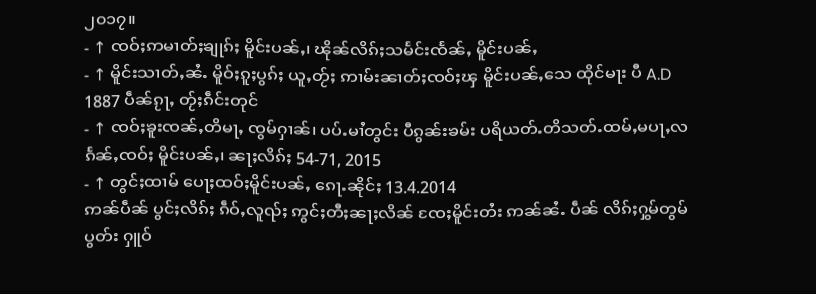၂၀၁၇။
- ↑ ၸဝ်ႈဢမၢတ်ႈၶျုၵ်ႈ မိူင်းပၼ်ႇ၊ ၽိုၼ်လိၵ်ႈသမႅင်းၸႅၼ်ႇ မိူင်းပၼ်ႇ
- ↑ မိူင်းသၢတ်ႇၼႆႉ မိူဝ်ႈၵူႈပွၵ်ႈ ယူႇတႂ်ႈ ဢၢမ်းၼၢတ်ႈၸဝ်ႈၾ မိူင်းပၼ်ႇသေ ထိုင်မႃး ပီ A.D 1887 ပဵၼ်ၵႂႃႇ တႂ်ႈၵဵင်းတုင်
- ↑ ၸဝ်ႈၶူးၸၼ်ႇတိမႃႇ ၸွမ်ႁၢၼ်၊ ပပ်ႉမၢႆတွင်း ပီၵွၼ်းၶမ်း ပရိယတ်ႉတိသတ်ႉထမ်ႇမပႃႇလ ၵႅၼ်ႇၸဝ်ႈ မိူင်းပၼ်ႇ၊ ၼႃႈလိၵ်ႈ 54-71, 2015
- ↑ တွင်ႈထၢမ် ပေႃႈထဝ်ႈမိူင်းပၼ်ႇ ၵေႃႉၼိုင်ႈ 13.4.2014
ဢၼ်ပဵၼ် ပွင်ႈလိၵ်ႈ ၵဵဝ်ႇလူၺ်ႈ ဢွင်ႈတီႈၼႃႈလိၼ် ၸႄႈမိူင်းတႆး ဢၼ်ၼႆႉ ပဵၼ် လိၵ်ႈႁွမ်တွမ်ပွတ်း ႁူဝ်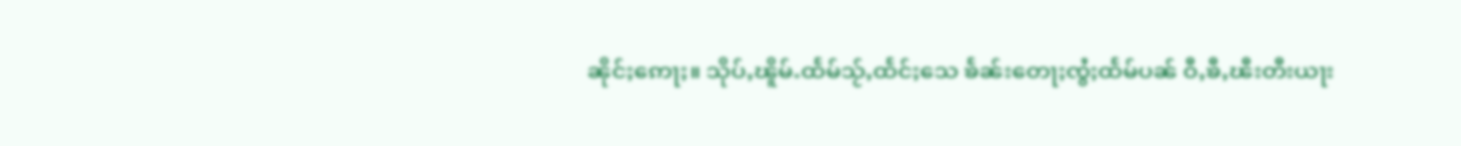ၼိုင်ႈဢေႃႈ။ သိုပ်ႇၽိူမ်ႉထႅမ်သႂ်ႇထႅင်ႈသေ ၶႅၼ်းတေႃႈၸွႆႈထႅမ်ပၼ် ဝီႇၶီႇၽီးတီးယႃး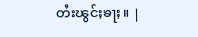တႆးၽွင်ႈၶႃႈ။ |